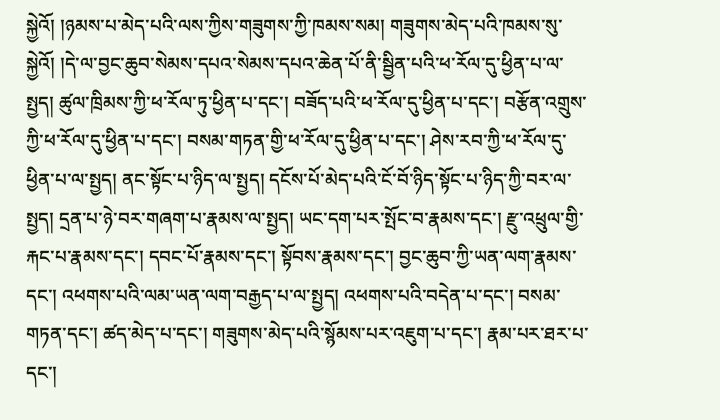སྐྱེའོ། །ཉམས་པ་མེད་པའི་ལས་ཀྱིས་གཟུགས་ཀྱི་ཁམས་སམ། གཟུགས་མེད་པའི་ཁམས་སུ་སྐྱེའོ། །དེ་ལ་བྱང་ཆུབ་སེམས་དཔའ་སེམས་དཔའ་ཆེན་པོ་ནི་སྦྱིན་པའི་ཕ་རོལ་དུ་ཕྱིན་པ་ལ་སྤྱད། ཚུལ་ཁྲིམས་ཀྱི་ཕ་རོལ་ཏུ་ཕྱིན་པ་དང་། བཟོད་པའི་ཕ་རོལ་དུ་ཕྱིན་པ་དང་། བརྩོན་འགྲུས་ཀྱི་ཕ་རོལ་དུ་ཕྱིན་པ་དང་། བསམ་གཏན་གྱི་ཕ་རོལ་དུ་ཕྱིན་པ་དང་། ཤེས་རབ་ཀྱི་ཕ་རོལ་དུ་ཕྱིན་པ་ལ་སྤྱད། ནང་སྟོང་པ་ཉིད་ལ་སྤྱད། དངོས་པོ་མེད་པའི་ངོ་བོ་ཉིད་སྟོང་པ་ཉིད་ཀྱི་བར་ལ་སྤྱད། དྲན་པ་ཉེ་བར་གཞག་པ་རྣམས་ལ་སྤྱད། ཡང་དག་པར་སྤོང་བ་རྣམས་དང་། རྫུ་འཕྲུལ་གྱི་རྐང་པ་རྣམས་དང་། དབང་པོ་རྣམས་དང་། སྟོབས་རྣམས་དང་། བྱང་ཆུབ་ཀྱི་ཡན་ལག་རྣམས་དང་། འཕགས་པའི་ལམ་ཡན་ལག་བརྒྱད་པ་ལ་སྤྱད། འཕགས་པའི་བདེན་པ་དང་། བསམ་གཏན་དང་། ཚད་མེད་པ་དང་། གཟུགས་མེད་པའི་སྙོམས་པར་འཇུག་པ་དང་། རྣམ་པར་ཐར་པ་དང་།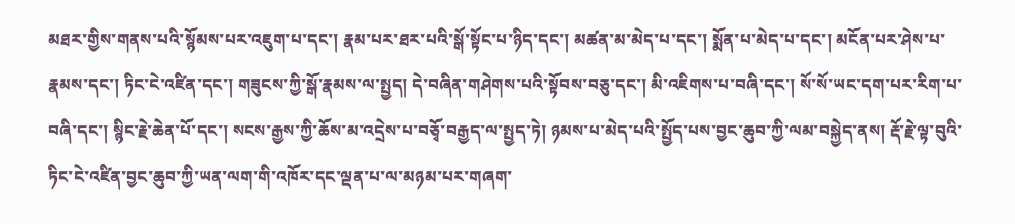མཐར་གྱིས་གནས་པའི་སྙོམས་པར་འཇུག་པ་དང་། རྣམ་པར་ཐར་པའི་སྒོ་སྟོང་པ་ཉིད་དང་། མཚན་མ་མེད་པ་དང་། སྨོན་པ་མེད་པ་དང་། མངོན་པར་ཤེས་པ་རྣམས་དང་། ཏིང་ངེ་འཛིན་དང་། གཟུངས་ཀྱི་སྒོ་རྣམས་ལ་སྤྱད། དེ་བཞིན་གཤེགས་པའི་སྟོབས་བཅུ་དང་། མི་འཇིགས་པ་བཞི་དང་། སོ་སོ་ཡང་དག་པར་རིག་པ་བཞི་དང་། སྙིང་རྗེ་ཆེན་པོ་དང་། སངས་རྒྱས་ཀྱི་ཆོས་མ་འདྲེས་པ་བཅྭོ་བརྒྱད་ལ་སྤྱད་ཏེ། ཉམས་པ་མེད་པའི་སྤྱོད་པས་བྱང་ཆུབ་ཀྱི་ལམ་བསྐྱེད་ནས། རྡོ་རྗེ་ལྟ་བུའི་ཏིང་ངེ་འཛིན་བྱང་ཆུབ་ཀྱི་ཡན་ལག་གི་འཁོར་དང་ལྡན་པ་ལ་མཉམ་པར་གཞག་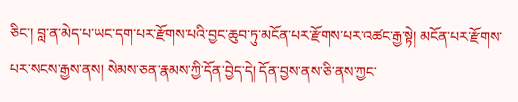ཅིང་། བླ་ན་མེད་པ་ཡང་དག་པར་རྫོགས་པའི་བྱང་ཆུབ་ཏུ་མངོན་པར་རྫོགས་པར་འཚང་རྒྱ་སྟེ། མངོན་པར་རྫོགས་པར་སངས་རྒྱས་ནས། སེམས་ཅན་རྣམས་ཀྱི་དོན་བྱེད་དེ། དོན་བྱས་ནས་ཅི་ནས་ཀྱང་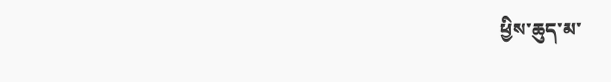ཕྱིས་ཆུད་མ་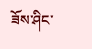ཟོས་ཤིང་